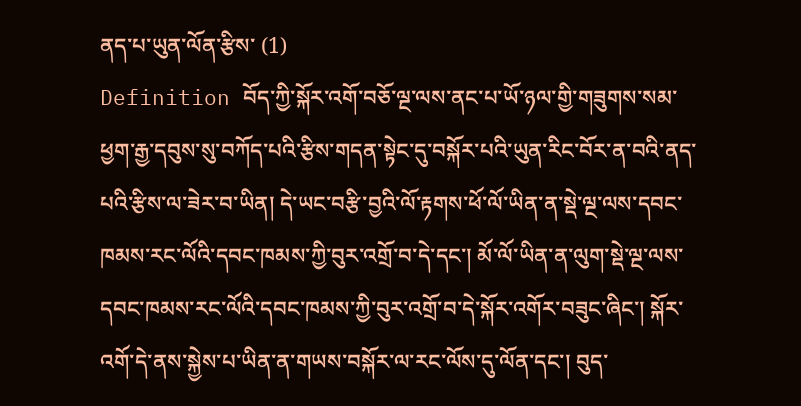ནད་པ་ཡུན་ལོན་རྩིས་ (1)
Definition བོད་ཀྱི་སྐོར་འགོ་བཅོ་ལྔ་ལས་ནང་པ་ཡོ་ཉལ་གྱི་གཟུགས་སམ་ཕྱག་རྒྱ་དབུས་སུ་བཀོད་པའི་རྩིས་གདན་སྟེང་དུ་བསྐོར་པའི་ཡུན་རིང་བོར་ན་བའི་ནད་པའི་རྩིས་ལ་ཟེར་བ་ཡིན། དེ་ཡང་བརྩི་བྱའི་ལོ་རྟགས་ཕོ་ལོ་ཡིན་ན་སྡེ་ལྔ་ལས་དབང་ཁམས་རང་ལོའི་དབང་ཁམས་ཀྱི་བུར་འགྲོ་བ་དེ་དང་། མོ་ལོ་ཡིན་ན་ལུག་སྡེ་ལྔ་ལས་དབང་ཁམས་རང་ལོའི་དབང་ཁམས་ཀྱི་བུར་འགྲོ་བ་དེ་སྐོར་འགོར་བཟུང་ཞིང་། སྐོར་འགོ་དེ་ནས་སྐྱེས་པ་ཡིན་ན་གཡས་བསྐོར་ལ་རང་ལོས་དུ་ལོན་དང་། བུད་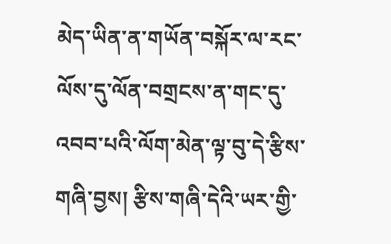མེད་ཡིན་ན་གཡོན་བསྐོར་ལ་རང་ལོས་དུ་ལོན་བགྲངས་ན་གང་དུ་འབབ་པའི་ལོག་མེན་ལྟ་བུ་དེ་རྩིས་གཞི་བྱས། རྩིས་གཞི་དེའི་ཡར་གྱི་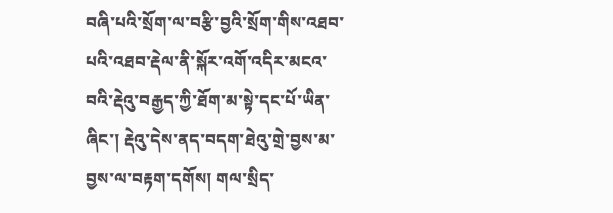བཞི་པའི་སྲོག་ལ་བརྩི་བྱའི་སྲོག་གིས་འཐབ་པའི་འཐབ་རྡེལ་ནི་སྐོར་འགོ་འདིར་མངའ་བའི་རྡེའུ་བརྒྱད་ཀྱི་ཐོག་མ་སྟེ་དང་པོ་ཡིན་ཞིང་། རྡེའུ་དེས་ནད་བདག་ཐེའུ་གྲེ་བྱས་མ་བྱས་ལ་བརྟག་དགོས། གལ་སྲིད་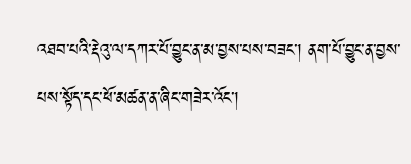འཐབ་པའི་རྡེའུ་ལ་དཀར་པོ་བྱུང་ན་མ་བྱས་པས་བཟང་། ནག་པོ་བྱུང་ན་བྱས་པས་སྟོད་དང་ཕོ་མཚན་ན་ཞིང་གཟེར་འོང་།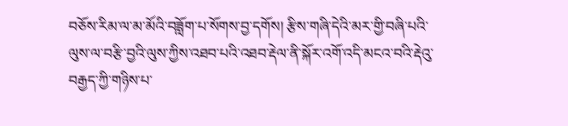བཅོས་རིམ་ལ་མ་མོའི་བཟློག་པ་སོགས་བྱ་དགོས། རྩིས་གཞི་དེའི་མར་གྱི་བཞི་པའི་ལུས་ལ་བརྩི་བྱའི་ལུས་ཀྱིས་འཐབ་པའི་འཐབ་རྡེལ་ནི་སྐོར་འགོ་འདི་མངའ་བའི་རྡེའུ་བརྒྱད་ཀྱི་གཉིས་པ་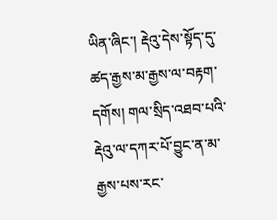ཡིན་ཞིང་། རྡེའུ་དེས་སྟོད་དུ་ཚད་རྒྱས་མ་རྒྱས་ལ་བརྟག་དགོས། གལ་སྲིད་འཐབ་པའི་རྡེའུ་ལ་དཀར་པོ་བྱུང་ན་མ་རྒྱས་པས་རང་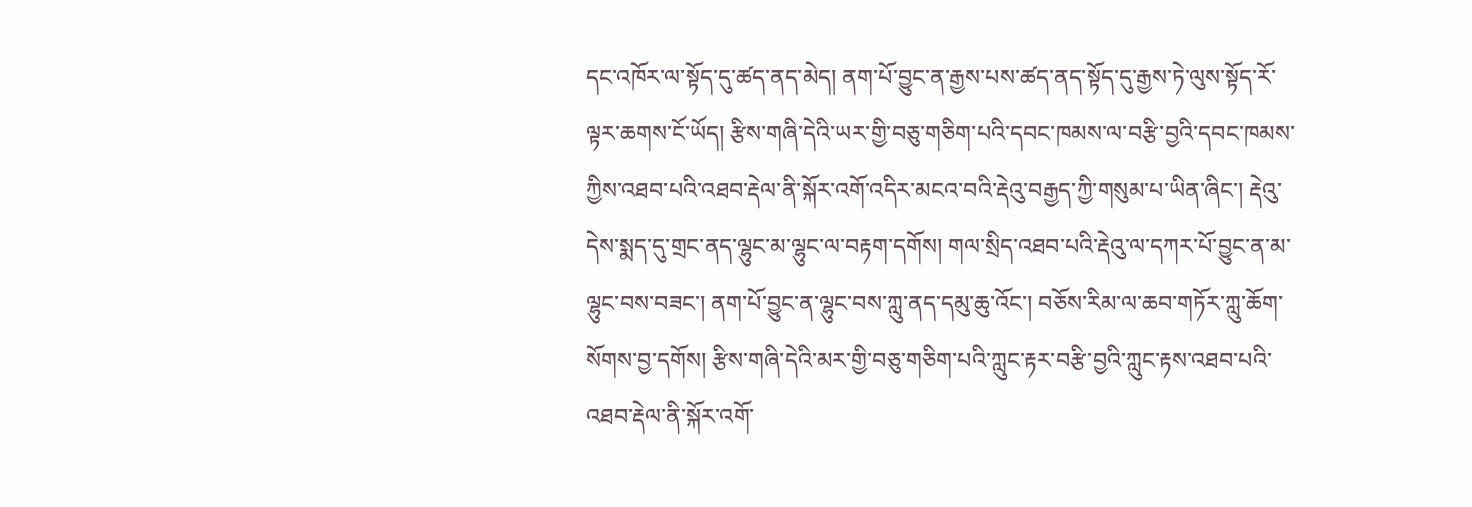དང་འཁོར་ལ་སྟོད་དུ་ཚད་ནད་མེད། ནག་པོ་བྱུང་ན་རྒྱས་པས་ཚད་ནད་སྟོད་དུ་རྒྱས་ཏེ་ལུས་སྟོད་རོ་ལྟར་ཆགས་ངོ་ཡོད། རྩིས་གཞི་དེའི་ཡར་གྱི་བཅུ་གཅིག་པའི་དབང་ཁམས་ལ་བརྩི་བྱའི་དབང་ཁམས་ཀྱིས་འཐབ་པའི་འཐབ་རྡེལ་ནི་སྐོར་འགོ་འདིར་མངའ་བའི་རྡེའུ་བརྒྱད་ཀྱི་གསུམ་པ་ཡིན་ཞིང་། རྡེའུ་དེས་སྨད་དུ་གྲང་ནད་ལྷུང་མ་ལྷུང་ལ་བརྟག་དགོས། གལ་སྲིད་འཐབ་པའི་རྡེའུ་ལ་དཀར་པོ་བྱུང་ན་མ་ལྷུང་བས་བཟང་། ནག་པོ་བྱུང་ན་ལྷུང་བས་ཀླུ་ནད་དམུ་ཆུ་འོང་། བཅོས་རིམ་ལ་ཆབ་གཏོར་ཀླུ་ཆོག་སོགས་བྱ་དགོས། རྩིས་གཞི་དེའི་མར་གྱི་བཅུ་གཅིག་པའི་ཀླུང་རྟར་བརྩི་བྱའི་ཀླུང་རྟས་འཐབ་པའི་འཐབ་རྡེལ་ནི་སྐོར་འགོ་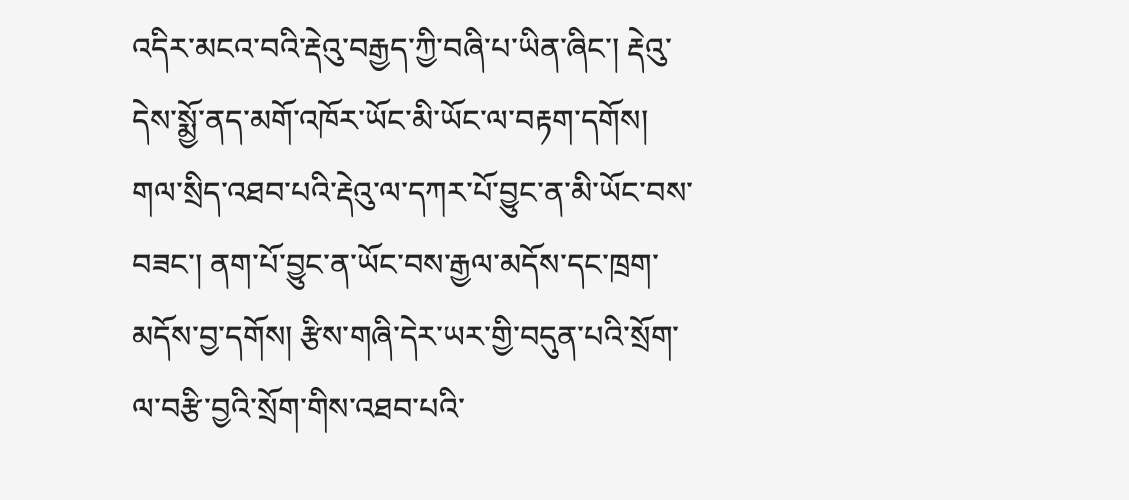འདིར་མངའ་བའི་རྡེའུ་བརྒྱད་ཀྱི་བཞི་པ་ཡིན་ཞིང་། རྡེའུ་དེས་སྨྱོ་ནད་མགོ་འཁོར་ཡོང་མི་ཡོང་ལ་བརྟག་དགོས། གལ་སྲིད་འཐབ་པའི་རྡེའུ་ལ་དཀར་པོ་བྱུང་ན་མི་ཡོང་བས་བཟང་། ནག་པོ་བྱུང་ན་ཡོང་བས་རྒྱལ་མདོས་དང་ཁྲག་མདོས་བྱ་དགོས། རྩིས་གཞི་དེར་ཡར་གྱི་བདུན་པའི་སྲོག་ལ་བརྩི་བྱའི་སྲོག་གིས་འཐབ་པའི་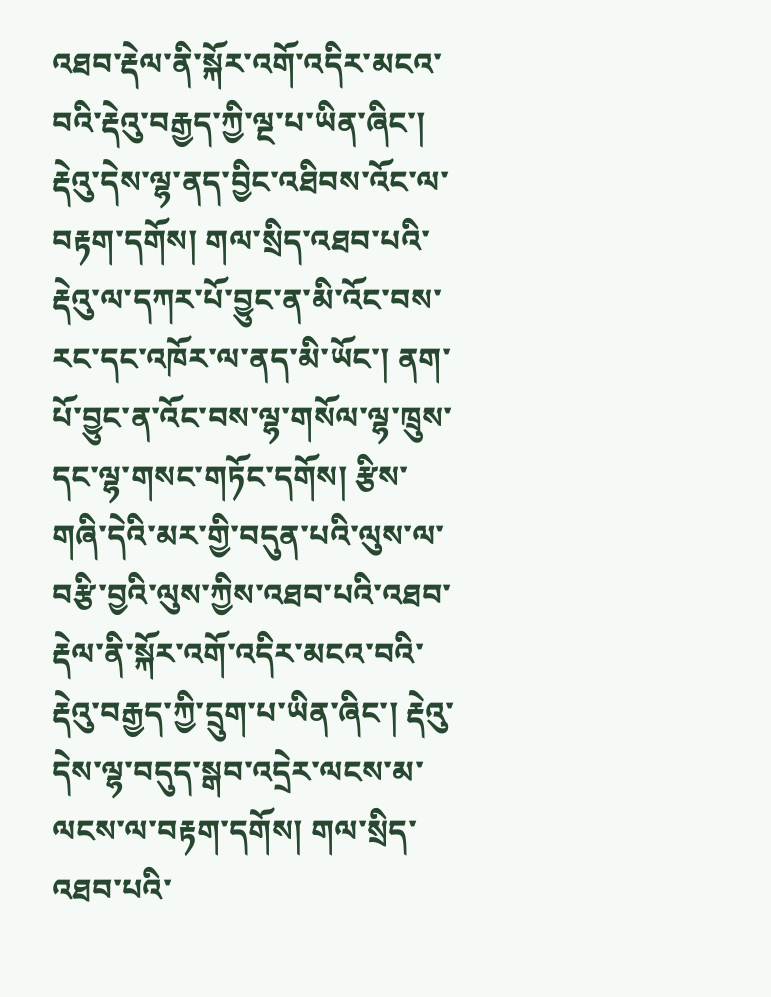འཐབ་རྡེལ་ནི་སྐོར་འགོ་འདིར་མངའ་བའི་རྡེའུ་བརྒྱད་ཀྱི་ལྔ་པ་ཡིན་ཞིང་། རྡེའུ་དེས་ལྷ་ནད་བྱིང་འཐིབས་འོང་ལ་བརྟག་དགོས། གལ་སྲིད་འཐབ་པའི་རྡེའུ་ལ་དཀར་པོ་བྱུང་ན་མི་འོང་བས་རང་དང་འཁོར་ལ་ནད་མི་ཡོང་། ནག་པོ་བྱུང་ན་འོང་བས་ལྷ་གསོལ་ལྷ་ཁྲུས་དང་ལྷ་གསང་གཏོང་དགོས། རྩིས་གཞི་དེའི་མར་གྱི་བདུན་པའི་ལུས་ལ་བརྩི་བྱའི་ལུས་ཀྱིས་འཐབ་པའི་འཐབ་རྡེལ་ནི་སྐོར་འགོ་འདིར་མངའ་བའི་རྡེའུ་བརྒྱད་ཀྱི་དྲུག་པ་ཡིན་ཞིང་། རྡེའུ་དེས་ལྷ་བདུད་སྒབ་འདྲེར་ལངས་མ་ལངས་ལ་བརྟག་དགོས། གལ་སྲིད་འཐབ་པའི་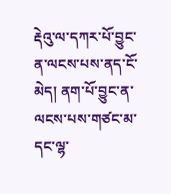རྡེའུ་ལ་དཀར་པོ་བྱུང་ན་ལངས་པས་ནད་ངོ་མེད། ནག་པོ་བྱུང་ན་ལངས་པས་གཙང་མ་དང་ལྷ་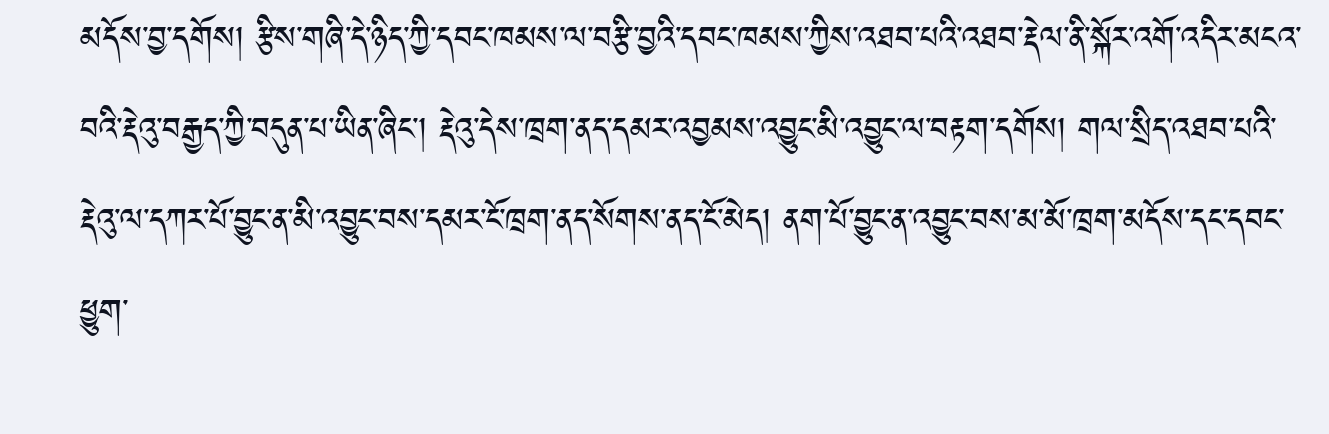མདོས་བྱ་དགོས། རྩིས་གཞི་དེ་ཉིད་ཀྱི་དབང་ཁམས་ལ་བརྩི་བྱའི་དབང་ཁམས་ཀྱིས་འཐབ་པའི་འཐབ་རྡེལ་ནི་སྐོར་འགོ་འདིར་མངའ་བའི་རྡེའུ་བརྒྱད་ཀྱི་བདུན་པ་ཡིན་ཞིང་། རྡེའུ་དེས་ཁྲག་ནད་དམར་འབྱམས་འབྱུང་མི་འབྱུང་ལ་བརྟག་དགོས། གལ་སྲིད་འཐབ་པའི་རྡེའུ་ལ་དཀར་པོ་བྱུང་ན་མི་འབྱུང་བས་དམར་ངོ་ཁྲག་ནད་སོགས་ནད་ངོ་མེད། ནག་པོ་བྱུང་ན་འབྱུང་བས་མ་མོ་ཁྲག་མདོས་དང་དབང་ཕྱུག་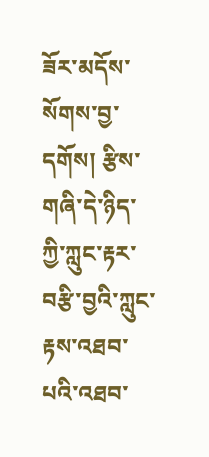ཟོར་མདོས་སོགས་བྱ་དགོས། རྩིས་གཞི་དེ་ཉིད་ཀྱི་ཀླུང་རྟར་བརྩི་བྱའི་ཀླུང་རྟས་འཐབ་པའི་འཐབ་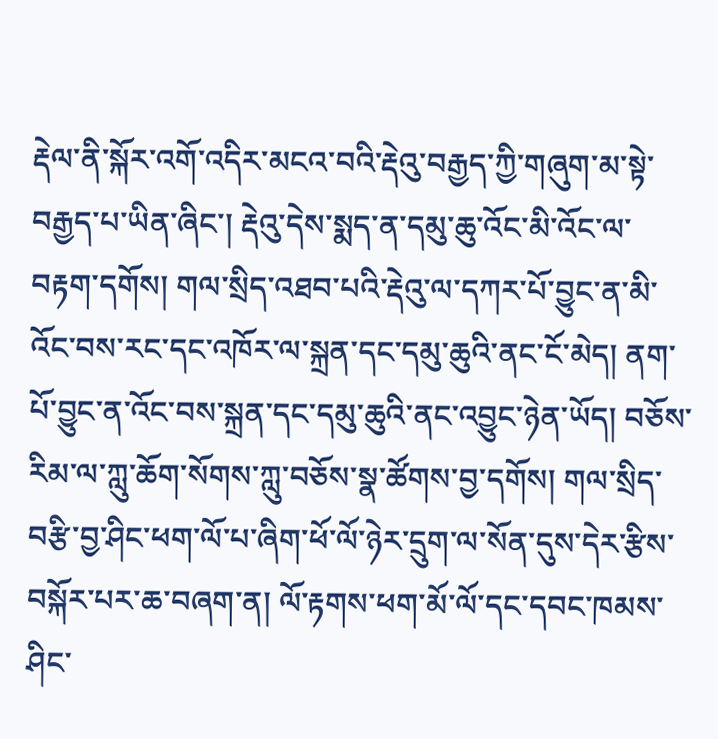རྡེལ་ནི་སྐོར་འགོ་འདིར་མངའ་བའི་རྡེའུ་བརྒྱད་ཀྱི་གཞུག་མ་སྟེ་བརྒྱད་པ་ཡིན་ཞིང་། རྡེའུ་དེས་སྨད་ན་དམུ་ཆུ་འོང་མི་འོང་ལ་བརྟག་དགོས། གལ་སྲིད་འཐབ་པའི་རྡེའུ་ལ་དཀར་པོ་བྱུང་ན་མི་འོང་བས་རང་དང་འཁོར་ལ་སྐྲན་དང་དམུ་ཆུའི་ནང་ངོ་མེད། ནག་པོ་བྱུང་ན་འོང་བས་སྐྲན་དང་དམུ་ཆུའི་ནང་འབྱུང་ཉེན་ཡོད། བཅོས་རིམ་ལ་ཀླུ་ཆོག་སོགས་ཀླུ་བཅོས་སྣ་ཚོགས་བྱ་དགོས། གལ་སྲིད་བརྩི་བྱ་ཤིང་ཕག་ལོ་པ་ཞིག་ཕོ་ལོ་ཉེར་དྲུག་ལ་སོན་དུས་དེར་རྩིས་བསྐོར་པར་ཆ་བཞག་ན། ལོ་རྟགས་ཕག་མོ་ལོ་དང་དབང་ཁམས་ཤིང་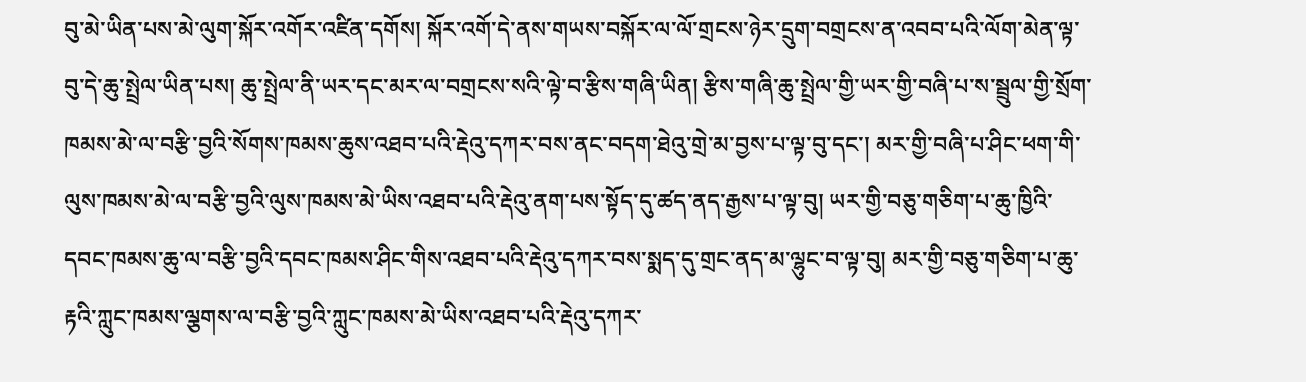བུ་མེ་ཡིན་པས་མེ་ལུག་སྐོར་འགོར་འཛིན་དགོས། སྐོར་འགོ་དེ་ནས་གཡས་བསྐོར་ལ་ལོ་གྲངས་ཉེར་དྲུག་བགྲངས་ན་འབབ་པའི་ལོག་མེན་ལྟ་བུ་དེ་ཆུ་སྤྲེལ་ཡིན་པས། ཆུ་སྤྲེལ་ནི་ཡར་དང་མར་ལ་བགྲངས་སའི་ལྟེ་བ་རྩིས་གཞི་ཡིན། རྩིས་གཞི་ཆུ་སྤྲེལ་གྱི་ཡར་གྱི་བཞི་པ་ས་སྦྲུལ་གྱི་སྲོག་ཁམས་མེ་ལ་བརྩི་བྱའི་སོགས་ཁམས་ཆུས་འཐབ་པའི་རྡེའུ་དཀར་བས་ནང་བདག་ཐེའུ་གྲེ་མ་བྱས་པ་ལྟ་བུ་དང་། མར་གྱི་བཞི་པ་ཤིང་ཕག་གི་ལུས་ཁམས་མེ་ལ་བརྩི་བྱའི་ལུས་ཁམས་མེ་ཡིས་འཐབ་པའི་རྡེའུ་ནག་པས་སྟོད་དུ་ཚད་ནད་རྒྱས་པ་ལྟ་བུ། ཡར་གྱི་བཅུ་གཅིག་པ་ཆུ་ཁྱིའི་དབང་ཁམས་ཆུ་ལ་བརྩི་བྱའི་དབང་ཁམས་ཤིང་གིས་འཐབ་པའི་རྡེའུ་དཀར་བས་སྨད་དུ་གྲང་ནད་མ་ལྷུང་བ་ལྟ་བུ། མར་གྱི་བཅུ་གཅིག་པ་ཆུ་རྟའི་ཀླུང་ཁམས་ལྕགས་ལ་བརྩི་བྱའི་ཀླུང་ཁམས་མེ་ཡིས་འཐབ་པའི་རྡེའུ་དཀར་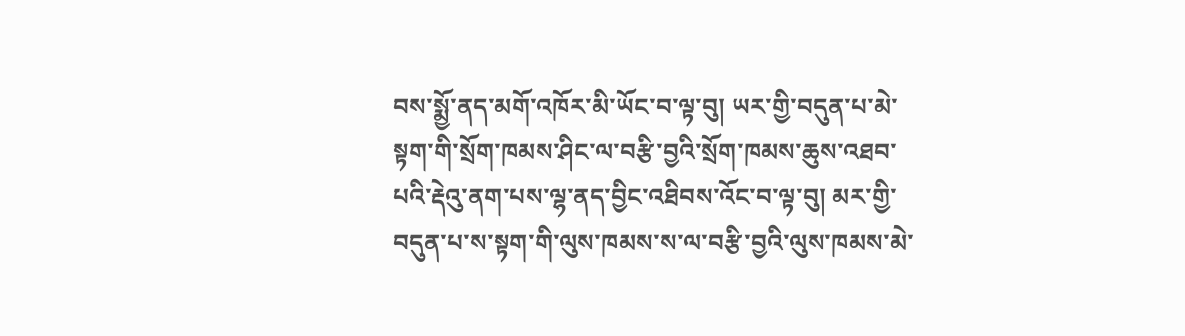བས་སྨྱོ་ནད་མགོ་འཁོར་མི་ཡོང་བ་ལྟ་བུ། ཡར་གྱི་བདུན་པ་མེ་སྟག་གི་སྲོག་ཁམས་ཤིང་ལ་བརྩི་བྱའི་སྲོག་ཁམས་ཆུས་འཐབ་པའི་རྡེའུ་ནག་པས་ལྷ་ནད་བྱིང་འཐིབས་འོང་བ་ལྟ་བུ། མར་གྱི་བདུན་པ་ས་སྟག་གི་ལུས་ཁམས་ས་ལ་བརྩི་བྱའི་ལུས་ཁམས་མེ་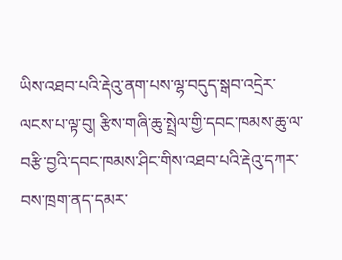ཡིས་འཐབ་པའི་རྡེའུ་ནག་པས་ལྷ་བདུད་སྒབ་འདྲེར་ལངས་པ་ལྟ་བུ། རྩིས་གཞི་ཆུ་སྤྲེལ་གྱི་དབང་ཁམས་ཆུ་ལ་བརྩི་བྱའི་དབང་ཁམས་ཤིང་གིས་འཐབ་པའི་རྡེའུ་དཀར་བས་ཁྲག་ནད་དམར་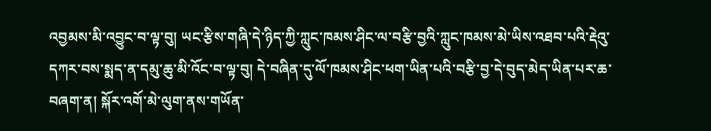འབྱམས་མི་འབྱུང་བ་ལྟ་བུ། ཡང་རྩིས་གཞི་དེ་ཉིད་ཀྱི་ཀླུང་ཁམས་ཤིང་ལ་བརྩི་བྱའི་ཀླུང་ཁམས་མེ་ཡིས་འཐབ་པའི་རྡེའུ་དཀར་བས་སྨད་ན་དམུ་ཆུ་མི་འོང་བ་ལྟ་བུ། དེ་བཞིན་དུ་ལོ་ཁམས་ཤིང་ཕག་ཡིན་པའི་བརྩི་བྱ་དེ་བུད་མེད་ཡིན་པར་ཆ་བཞག་ན། སྐོར་འགོ་མེ་ལུག་ནས་གཡོན་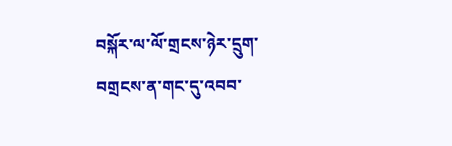བསྐོར་ལ་ལོ་གྲངས་ཉེར་དྲུག་བགྲངས་ན་གང་དུ་འབབ་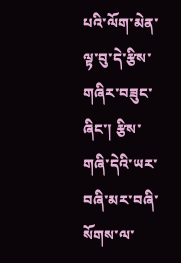པའི་ལོག་མེན་ལྟ་བུ་དེ་རྩིས་གཞིར་བཟུང་ཞིང་། རྩིས་གཞི་དེའི་ཡར་བཞི་མར་བཞི་སོགས་ལ་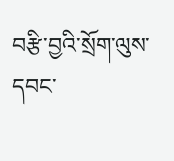བརྩི་བྱའི་སྲོག་ལུས་དབང་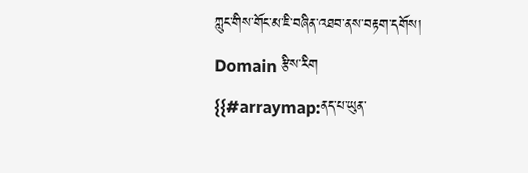ཀླུང་གིས་གོང་མ་ཇི་བཞིན་འཐབ་ནས་བརྟག་དགོས།
Domain རྩིས་རིག
{{#arraymap:ནད་པ་ཡུན་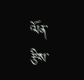ལོན་རྩིས་